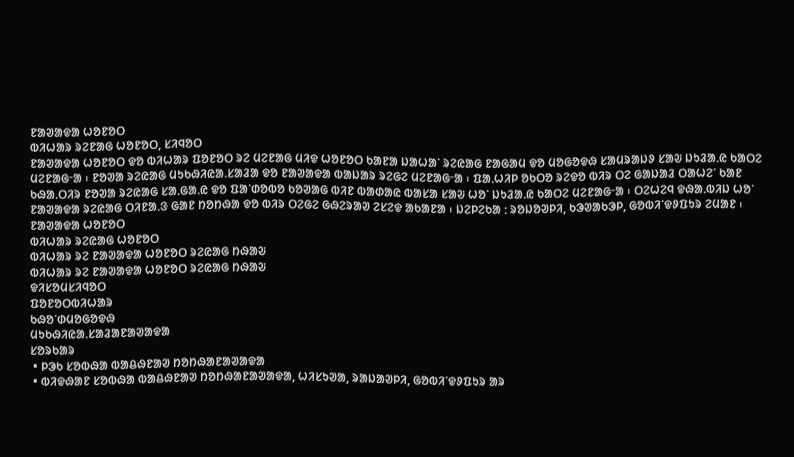ᱱᱟᱣᱟᱫᱟ ᱦᱚᱱᱚᱛ
ᱵᱤᱦᱟᱨ ᱨᱮᱱᱟᱜ ᱦᱚᱱᱚᱛ, ᱥᱤᱧᱚᱛ
ᱱᱟᱣᱟᱫᱟ ᱦᱚᱱᱚᱛ ᱫᱚ ᱵᱤᱦᱟᱨ ᱯᱚᱱᱚᱛ ᱨᱮ ᱢᱮᱱᱟᱜ ᱢᱤᱫ ᱦᱚᱱᱚᱛ ᱠᱟᱱᱟ ᱡᱟᱦᱟᱸ ᱨᱮᱭᱟᱜ ᱱᱟᱜᱟᱢ ᱫᱚ ᱢᱚᱜᱚᱫᱷ ᱥᱟᱢᱨᱟᱡᱽ ᱥᱟᱶ ᱡᱩᱲᱟᱹᱭ ᱠᱟᱛᱮ ᱢᱮᱱᱟᱜᱼᱟ ᱾ ᱱᱚᱣᱟ ᱨᱮᱭᱟᱜ ᱢᱩᱠᱷᱤᱭᱟᱹᱥᱟᱲᱟ ᱫᱚ ᱱᱟᱣᱟᱫᱟ ᱵᱟᱡᱟᱨ ᱨᱮᱜᱮ ᱢᱮᱱᱟᱜᱼᱟ ᱾ ᱯᱟᱹᱦᱤᱞ ᱚᱠᱛᱚ ᱨᱮᱫᱚ ᱵᱤᱨ ᱛᱮ ᱜᱟᱡᱟᱲ ᱛᱟᱦᱮᱸ ᱠᱟᱱ ᱠᱷᱟᱹᱛᱤᱨ ᱱᱚᱣᱟ ᱨᱮᱭᱟᱜ ᱥᱟᱹᱜᱟᱹᱭ ᱫᱚ ᱯᱟᱸᱰᱚᱵᱚ ᱠᱚᱣᱟᱜ ᱵᱤᱱ ᱵᱟᱰᱟᱭ ᱵᱟᱥᱟ ᱥᱟᱶ ᱦᱚᱸ ᱡᱩᱲᱟᱹᱭ ᱠᱟᱛᱮ ᱢᱮᱱᱟᱜᱼᱟ ᱾ ᱛᱮᱦᱮᱧ ᱫᱷᱟᱹᱵᱤᱡ ᱦᱚᱸ ᱱᱟᱣᱟᱫᱟ ᱨᱮᱭᱟᱜ ᱛᱤᱱᱟᱹᱝ ᱜᱟᱱ ᱴᱚᱴᱷᱟ ᱫᱚ ᱵᱤᱨ ᱛᱮᱜᱮ ᱜᱷᱮᱨᱟᱣ ᱮᱥᱮᱫ ᱟᱠᱟᱱᱟ ᱾ ᱡᱮᱞᱮᱠᱟ ᱺ ᱨᱚᱡᱚᱣᱞᱤ, ᱠᱳᱣᱟᱠᱳᱞ, ᱜᱚᱵᱤᱸᱫᱽᱯᱩᱨ ᱮᱢᱟᱱ ᱾
ᱱᱟᱣᱟᱫᱟ ᱦᱚᱱᱚᱛ
ᱵᱤᱦᱟᱨ ᱨᱮᱭᱟᱜ ᱦᱚᱱᱚᱛ
ᱵᱤᱦᱟᱨ ᱨᱮ ᱱᱟᱣᱟᱫᱟ ᱦᱚᱱᱚᱛ ᱨᱮᱭᱟᱜ ᱴᱷᱟᱶ
ᱵᱤᱦᱟᱨ ᱨᱮ ᱱᱟᱣᱟᱫᱟ ᱦᱚᱱᱚᱛ ᱨᱮᱭᱟᱜ ᱴᱷᱟᱶ
ᱫᱤᱥᱚᱢᱥᱤᱧᱚᱛ
ᱯᱚᱱᱚᱛᱵᱤᱦᱟᱨ
ᱠᱷᱚᱸᱰᱢᱚᱜᱚᱫᱷ
ᱢᱩᱠᱷᱤᱭᱟᱹᱥᱟᱲᱟᱱᱟᱣᱟᱫᱟ
ᱥᱚᱨᱠᱟᱨ
 • ᱞᱳᱠ ᱥᱚᱵᱷᱟ ᱵᱟᱪᱷᱱᱟᱣ ᱴᱚᱴᱷᱟᱱᱟᱣᱟᱫᱟ
 • ᱵᱤᱫᱷᱟᱱ ᱥᱚᱵᱷᱟ ᱵᱟᱪᱷᱱᱟᱣ ᱴᱚᱴᱷᱟᱱᱟᱣᱟᱫᱟ, ᱦᱤᱥᱩᱣᱟ, ᱨᱟᱡᱟᱣᱞᱤ, ᱜᱚᱵᱤᱸᱫᱽᱯᱩᱨ ᱟᱨ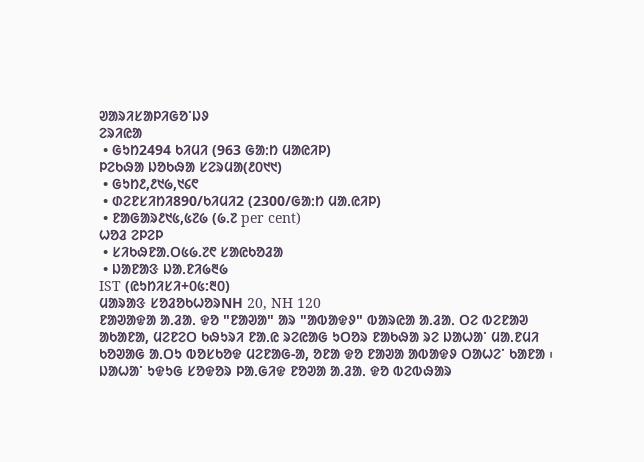ᱣᱟᱨᱤᱥᱟᱞᱤᱜᱚᱸᱡᱽ
ᱮᱨᱤᱭᱟ
 • ᱜᱩᱴ2494 ᱠᱤᱢᱤ (963 ᱜᱟᱺᱴ ᱢᱟᱭᱤᱞ)
ᱞᱮᱠᱷᱟ ᱡᱚᱠᱷᱟ ᱥᱮᱨᱢᱟ(᱒᱐᱑᱑)
 • ᱜᱩᱴ᱒,᱒᱑᱙,᱑᱔᱖
 • ᱰᱮᱱᱥᱤᱴᱤ890/ᱠᱤᱢᱤ2 (2300/ᱜᱟᱺᱴ ᱢᱟᱹᱭᱤᱞ)
 • ᱱᱟᱜᱟᱨ᱒᱑᱕,᱕᱗᱙ (᱙.᱗ per cent)
ᱦᱚᱲ ᱮᱞᱮᱞ
 • ᱥᱤᱠᱷᱱᱟᱹᱛ᱕᱙.᱗᱖ ᱥᱟᱭᱠᱚᱲᱟ
 • ᱡᱟᱱᱟᱝ ᱡᱟᱹᱱᱤ᱙᱓᱙
IST (ᱭᱩᱴᱤᱥᱤ+᱐᱕:᱓᱐)
ᱢᱟᱨᱟᱝ ᱥᱚᱲᱚᱠᱦᱚᱨNH 20, NH 120
ᱱᱟᱣᱟᱫᱟ ᱟᱹᱲᱟᱹ ᱫᱚ "ᱱᱟᱣᱟ" ᱟᱨ "ᱟᱵᱟᱫᱽ" ᱵᱟᱨᱭᱟ ᱟᱹᱲᱟᱹ ᱛᱮ ᱵᱮᱱᱟᱣ ᱟᱠᱟᱱᱟ, ᱢᱮᱱᱮᱛ ᱠᱷᱩᱨᱤ ᱱᱟᱹᱭ ᱨᱮᱭᱟᱜ ᱩᱛᱚᱨ ᱱᱟᱠᱷᱟ ᱨᱮ ᱡᱟᱦᱟᱸ ᱢᱟᱹᱱᱢᱤ ᱠᱚᱣᱟᱜ ᱟᱹᱛᱩ ᱵᱚᱥᱠᱚᱫ ᱢᱮᱱᱟᱜ-ᱟ, ᱚᱱᱟ ᱫᱚ ᱱᱟᱣᱟ ᱟᱵᱟᱫᱽ ᱛᱟᱦᱮᱸ ᱠᱟᱱᱟ ᱾ ᱡᱟᱦᱟᱸ ᱩᱫᱩᱜ ᱥᱚᱫᱚᱨ ᱞᱟᱹᱜᱤᱫ ᱱᱚᱣᱟ ᱟᱹᱲᱟᱹ ᱫᱚ ᱵᱮᱵᱷᱟᱨ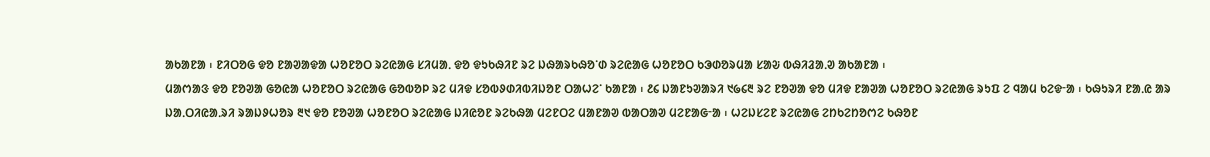ᱟᱠᱟᱱᱟ ᱾ ᱱᱤᱛᱚᱜ ᱫᱚ ᱱᱟᱣᱟᱫᱟ ᱦᱚᱱᱚᱛ ᱨᱮᱭᱟᱜ ᱥᱤᱢᱟᱹ ᱫᱚ ᱫᱩᱠᱷᱤᱱ ᱨᱮ ᱡᱷᱟᱨᱠᱷᱚᱸᱰ ᱨᱮᱭᱟᱜ ᱦᱚᱱᱚᱛ ᱠᱳᱰᱚᱨᱢᱟ ᱥᱟᱶ ᱵᱷᱤᱲᱟᱹᱣ ᱟᱠᱟᱱᱟ ᱾
ᱢᱟᱬᱟᱝ ᱫᱚ ᱱᱚᱣᱟ ᱜᱚᱭᱟ ᱦᱚᱱᱚᱛ ᱨᱮᱭᱟᱜ ᱜᱚᱵᱚᱞ ᱨᱮ ᱢᱤᱫ ᱥᱚᱵᱽᱰᱤᱵᱤᱡᱚᱱ ᱛᱟᱦᱮᱸ ᱠᱟᱱᱟ ᱾ ᱒᱔ ᱡᱟᱱᱩᱣᱟᱨᱤ ᱑᱙᱔᱓ ᱨᱮ ᱱᱚᱣᱟ ᱫᱚ ᱢᱤᱫ ᱱᱟᱣᱟ ᱦᱚᱱᱚᱛ ᱨᱮᱭᱟᱜ ᱨᱩᱯ ᱮ ᱧᱟᱢ ᱠᱮᱫᱼᱟ ᱾ ᱠᱷᱩᱨᱤ ᱱᱟᱹᱭ ᱟᱨ ᱡᱟᱹᱛᱤᱭᱟᱹᱨᱤ ᱨᱟᱡᱽᱦᱚᱨ ᱓᱑ ᱫᱚ ᱱᱚᱣᱟ ᱦᱚᱱᱚᱛ ᱨᱮᱭᱟᱜ ᱡᱤᱭᱚᱱ ᱨᱮᱠᱷᱟ ᱢᱮᱱᱛᱮ ᱢᱟᱱᱟᱣ ᱵᱟᱛᱟᱣ ᱢᱮᱱᱟᱜᱼᱟ ᱾ ᱦᱮᱡᱥᱮᱱ ᱨᱮᱭᱟᱜ ᱮᱴᱠᱮᱴᱚᱬᱮ ᱠᱷᱚᱱ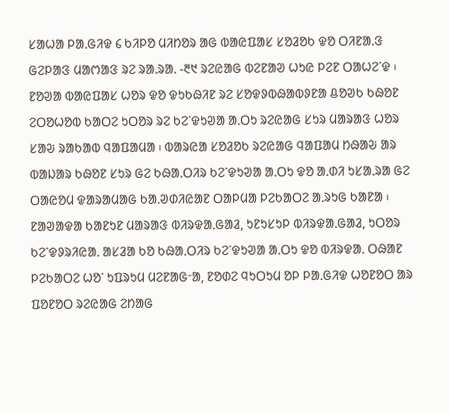ᱥᱟᱦᱟ ᱞᱟᱹᱜᱤᱫ ᱔ ᱠᱤᱞᱚ ᱢᱤᱴᱚᱨ ᱟᱜ ᱵᱟᱭᱯᱟᱥ ᱥᱚᱲᱚᱠ ᱫᱚ ᱛᱤᱱᱟᱹᱝ ᱜᱮᱞᱟᱝ ᱢᱟᱬᱟᱝ ᱨᱮ ᱨᱟ.ᱨᱟ. -᱓᱑ ᱨᱮᱭᱟᱜ ᱵᱮᱱᱟᱣ ᱦᱩᱭ ᱞᱮᱱ ᱛᱟᱦᱮᱸᱫ ᱾ ᱱᱚᱣᱟ ᱵᱟᱭᱯᱟᱥ ᱦᱚᱨ ᱫᱚ ᱫᱩᱠᱷᱤᱱ ᱨᱮ ᱥᱚᱫᱽᱵᱷᱟᱵᱽᱱᱟ ᱪᱚᱣᱠ ᱠᱷᱚᱱ ᱮᱛᱚᱦᱚᱵ ᱠᱟᱛᱮ ᱩᱛᱚᱨ ᱨᱮ ᱠᱮᱸᱫᱩᱣᱟ ᱟᱹᱛᱩ ᱨᱮᱭᱟᱜ ᱥᱩᱨ ᱢᱟᱨᱟᱝ ᱦᱚᱨ ᱥᱟᱶ ᱨᱟᱠᱟᱵ ᱧᱟᱯᱟᱢᱟ ᱾ ᱵᱟᱨᱭᱟ ᱥᱚᱲᱚᱠ ᱨᱮᱭᱟᱜ ᱧᱟᱯᱟᱢ ᱴᱷᱟᱶ ᱟᱨ ᱵᱟᱡᱟᱨ ᱠᱷᱚᱱ ᱥᱩᱨ ᱜᱮ ᱠᱷᱟᱹᱛᱤᱨ ᱠᱮᱸᱫᱩᱣᱟ ᱟᱹᱛᱩ ᱫᱚ ᱟᱹᱰᱤ ᱩᱥᱟᱹᱨᱟ ᱜᱮ ᱛᱟᱭᱚᱢ ᱫᱟᱨᱟᱢᱟᱜ ᱠᱟᱹᱣᱰᱤᱭᱟᱱ ᱛᱟᱞᱢᱟ ᱞᱮᱠᱟᱛᱮ ᱟᱹᱨᱩᱜ ᱠᱟᱱᱟ ᱾ ᱱᱟᱣᱟᱫᱟ ᱠᱟᱱᱩᱱ ᱢᱟᱨᱟᱝ ᱵᱤᱨᱫᱟᱹᱜᱟᱲ, ᱩᱱᱩᱥᱩᱞ ᱵᱤᱨᱫᱟᱹᱜᱟᱲ, ᱩᱛᱚᱨ ᱠᱮᱸᱫᱽᱨᱤᱭᱟᱹ ᱟᱥᱲᱟ ᱠᱚ ᱠᱷᱟᱹᱛᱤᱨ ᱠᱮᱸᱫᱩᱣᱟ ᱟᱹᱛᱩ ᱫᱚ ᱵᱤᱨᱫᱟᱹ ᱛᱷᱟᱱ ᱞᱮᱠᱟᱛᱮ ᱦᱚᱸ ᱩᱯᱨᱩᱢ ᱢᱮᱱᱟᱜᱼᱟ, ᱱᱚᱰᱮ ᱧᱩᱛᱩᱢ ᱚᱞ ᱞᱟᱹᱜᱤᱫ ᱦᱚᱱᱚᱛ ᱟᱨ ᱯᱚᱱᱚᱛ ᱨᱮᱭᱟᱜ ᱮᱴᱟᱜ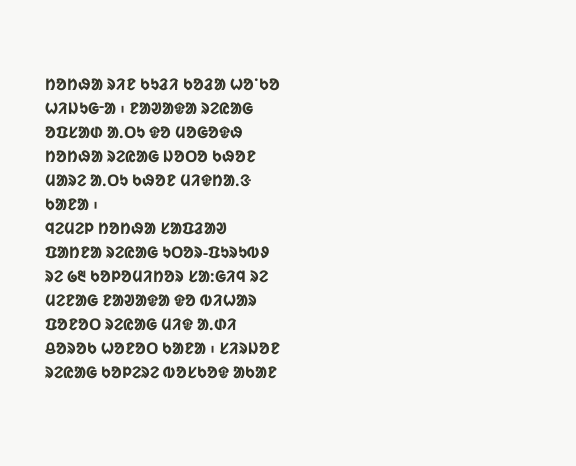ᱴᱚᱴᱷᱟ ᱨᱤᱱ ᱠᱩᱲᱤ ᱠᱚᱲᱟ ᱦᱚᱸᱠᱚ ᱦᱤᱡᱩᱜᱼᱟ ᱾ ᱱᱟᱣᱟᱫᱟ ᱨᱮᱭᱟᱜ ᱚᱯᱥᱟᱰ ᱟᱹᱛᱩ ᱫᱚ ᱢᱚᱜᱚᱫᱷ ᱴᱚᱴᱷᱟ ᱨᱮᱭᱟᱜ ᱡᱚᱛᱚ ᱠᱷᱚᱱ ᱢᱟᱨᱮ ᱟᱹᱛᱩ ᱠᱷᱚᱱ ᱢᱤᱫᱴᱟᱹᱝ ᱠᱟᱱᱟ ᱾
ᱧᱮᱢᱮᱞ ᱴᱚᱴᱷᱟ ᱥᱟᱯᱲᱟᱣ
ᱯᱟᱴᱱᱟ ᱨᱮᱭᱟᱜ ᱩᱛᱚᱨ-ᱯᱩᱨᱩᱵᱽ ᱨᱮ ᱙᱓ ᱠᱚᱞᱚᱢᱤᱴᱚᱨ ᱥᱟᱺᱜᱤᱧ ᱨᱮ ᱢᱮᱱᱟᱜ ᱱᱟᱣᱟᱫᱟ ᱫᱚ ᱵᱤᱦᱟᱨ ᱯᱚᱱᱚᱛ ᱨᱮᱭᱟᱜ ᱢᱤᱫ ᱟᱹᱰᱤ ᱪᱚᱨᱚᱠ ᱦᱚᱱᱚᱛ ᱠᱟᱱᱟ ᱾ ᱥᱤᱨᱡᱚᱱ ᱨᱮᱭᱟᱜ ᱠᱚᱞᱮᱨᱮ ᱵᱚᱥᱠᱚᱫ ᱟᱠᱟᱱ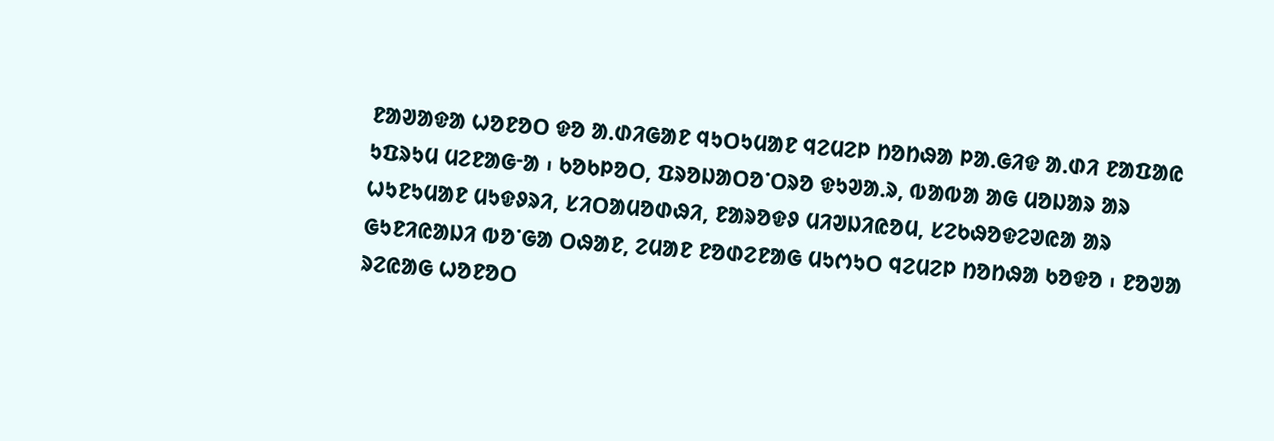ᱱᱟᱣᱟᱫᱟ ᱦᱚᱱᱚᱛ ᱫᱚ ᱟᱹᱰᱤᱜᱟᱱ ᱧᱩᱛᱩᱢᱟᱱ ᱧᱮᱢᱮᱞ ᱴᱚᱴᱷᱟ ᱞᱟᱹᱜᱤᱫ ᱟᱹᱰᱤ ᱱᱟᱯᱟᱭ ᱩᱯᱨᱩᱢ ᱢᱮᱱᱟᱜᱼᱟ ᱾ ᱠᱚᱠᱞᱚᱛ, ᱯᱨᱚᱡᱟᱛᱚᱸᱛᱨᱚ ᱫᱩᱣᱟᱹᱨ, ᱵᱟᱵᱟ ᱟᱜ ᱢᱚᱡᱟᱨ ᱟᱨ ᱦᱩᱱᱩᱢᱟᱱ ᱢᱩᱫᱽᱨᱤ, ᱥᱤᱛᱟᱢᱚᱰᱷᱤ, ᱱᱟᱨᱚᱫᱽ ᱢᱤᱣᱡᱤᱭᱚᱢ, ᱥᱮᱠᱷᱚᱫᱮᱣᱭᱟ ᱟᱨ ᱜᱩᱱᱤᱭᱟᱡᱤ ᱵᱚᱸᱜᱟ ᱛᱷᱟᱱ, ᱮᱢᱟᱱ ᱱᱚᱰᱮᱱᱟᱜ ᱢᱩᱬᱩᱛ ᱧᱮᱢᱮᱞ ᱴᱚᱴᱷᱟ ᱠᱚᱫᱚ ᱾ ᱱᱚᱣᱟ ᱨᱮᱭᱟᱜ ᱦᱚᱱᱚᱛ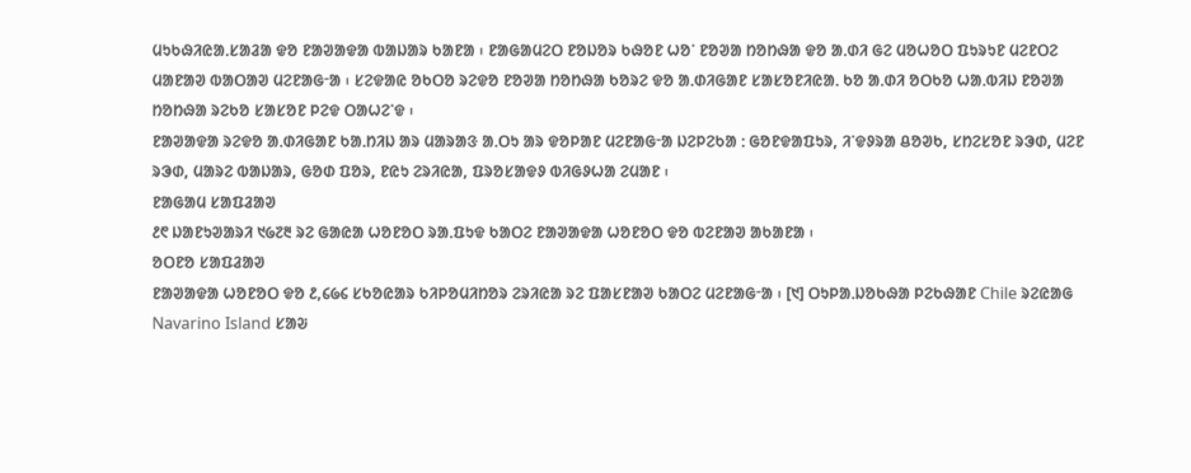ᱢᱩᱠᱷᱤᱭᱟᱹᱥᱟᱲᱟ ᱫᱚ ᱱᱟᱣᱟᱫᱟ ᱵᱟᱡᱟᱨ ᱠᱟᱱᱟ ᱾ ᱱᱟᱜᱟᱢᱮᱛ ᱱᱚᱡᱚᱨ ᱠᱷᱚᱱ ᱦᱚᱸ ᱱᱚᱣᱟ ᱴᱚᱴᱷᱟ ᱫᱚ ᱟᱹᱰᱤ ᱜᱮ ᱢᱚᱦᱚᱛ ᱯᱩᱨᱩᱱ ᱢᱮᱱᱛᱮ ᱢᱟᱱᱟᱣ ᱵᱟᱛᱟᱣ ᱢᱮᱱᱟᱜᱼᱟ ᱾ ᱥᱮᱫᱟᱭ ᱚᱠᱛᱚ ᱨᱮᱫᱚ ᱱᱚᱣᱟ ᱴᱚᱴᱷᱟ ᱠᱚᱨᱮ ᱫᱚ ᱟᱹᱰᱤᱜᱟᱱ ᱥᱟᱥᱚᱱᱤᱭᱟᱹ ᱠᱚ ᱟᱹᱰᱤ ᱚᱛᱠᱚ ᱦᱟᱹᱵᱤᱡ ᱱᱚᱣᱟ ᱴᱚᱴᱷᱟ ᱨᱮᱠᱚ ᱥᱟᱥᱚᱱ ᱞᱮᱫ ᱛᱟᱦᱮᱸᱫ ᱾
ᱱᱟᱣᱟᱫᱟ ᱨᱮᱫᱚ ᱟᱹᱰᱤᱜᱟᱱ ᱠᱟᱹᱴᱤᱡ ᱟᱨ ᱢᱟᱨᱟᱝ ᱟᱹᱛᱩ ᱟᱨ ᱫᱚᱞᱟᱱ ᱢᱮᱱᱟᱜᱼᱟ ᱡᱮᱞᱮᱠᱟ ᱺ ᱜᱚᱱᱫᱟᱯᱩᱨ, ᱤᱸᱫᱽᱨᱟ ᱪᱚᱣᱠ, ᱥᱴᱮᱥᱚᱱ ᱨᱳᱰ, ᱢᱮᱱ ᱨᱳᱰ, ᱢᱟᱨᱮ ᱵᱟᱡᱟᱨ, ᱜᱚᱰ ᱯᱚᱨ, ᱱᱭᱩ ᱮᱨᱤᱭᱟ, ᱯᱨᱚᱥᱟᱫᱽ ᱵᱤᱜᱽᱦᱟ ᱮᱢᱟᱱ ᱾
ᱱᱟᱜᱟᱢ ᱥᱟᱯᱲᱟᱣ
᱒᱖ ᱡᱟᱱᱩᱣᱟᱨᱤ ᱑᱙᱗᱓ ᱨᱮ ᱜᱟᱭᱟ ᱦᱚᱱᱚᱛ ᱨᱟᱹᱯᱩᱫ ᱠᱟᱛᱮ ᱱᱟᱣᱟᱫᱟ ᱦᱚᱱᱚᱛ ᱫᱚ ᱵᱮᱱᱟᱣ ᱟᱠᱟᱱᱟ ᱾
ᱚᱛᱱᱚ ᱥᱟᱯᱲᱟᱣ
ᱱᱟᱣᱟᱫᱟ ᱦᱚᱱᱚᱛ ᱫᱚ ᱒,᱔᱙᱔ ᱥᱠᱚᱭᱟᱨ ᱠᱤᱞᱚᱢᱤᱴᱚᱨ ᱮᱨᱤᱭᱟ ᱨᱮ ᱯᱟᱥᱱᱟᱣ ᱠᱟᱛᱮ ᱢᱮᱱᱟᱜᱼᱟ ᱾ [᱑] ᱛᱩᱞᱟᱹᱡᱚᱠᱷᱟ ᱞᱮᱠᱷᱟᱱ Chile ᱨᱮᱭᱟᱜ Navarino Island ᱥᱟᱶ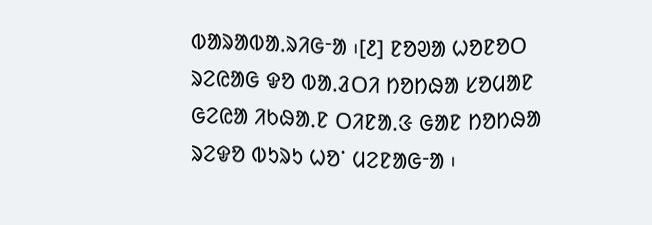ᱵᱟᱨᱟᱵᱟᱹᱨᱤᱜᱼᱟ ᱾[᱒] ᱱᱚᱣᱟ ᱦᱚᱱᱚᱛ ᱨᱮᱭᱟᱜ ᱫᱚ ᱵᱟᱹᱲᱛᱤ ᱴᱚᱴᱷᱟ ᱥᱚᱢᱟᱱ ᱜᱮᱭᱟ ᱤᱠᱷᱟᱹᱱ ᱛᱤᱱᱟᱹᱝ ᱜᱟᱱ ᱴᱚᱴᱷᱟ ᱨᱮᱫᱚ ᱵᱩᱨᱩ ᱦᱚᱸ ᱢᱮᱱᱟᱜᱼᱟ ᱾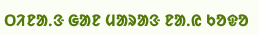ᱛᱤᱱᱟᱹᱝ ᱜᱟᱱ ᱢᱟᱨᱟᱝ ᱱᱟᱹᱭ ᱠᱚᱫᱚ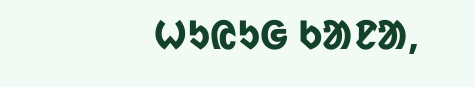ᱦᱩᱭᱩᱜ ᱠᱟᱱᱟ,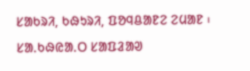ᱥᱟᱠᱨᱤ, ᱠᱷᱩᱨᱤ, ᱯᱚᱧᱪᱟᱱᱮ ᱮᱢᱟᱱ ᱾
ᱥᱟᱹᱠᱷᱭᱟᱹᱛ ᱥᱟᱯᱲᱟᱣ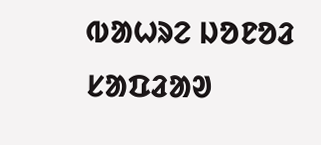ᱵᱟᱦᱨᱮ ᱡᱚᱱᱚᱲ ᱥᱟᱯᱲᱟᱣ